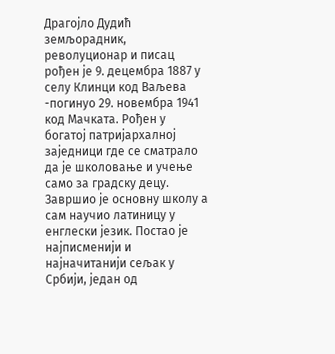Драгојло Дудић земљорадник, револуционар и писац рођен је 9. децембра 1887 у селу Клинци код Ваљева -погинуо 29. новембра 1941 код Мачката. Рођен у богатој патријархалној заједници где се сматрало да је школовање и учење само за градску децу. Завршио је основну школу а сам научио латиницу у енглески језик. Постао је најписменији и најначитанији сељак у Србији, један од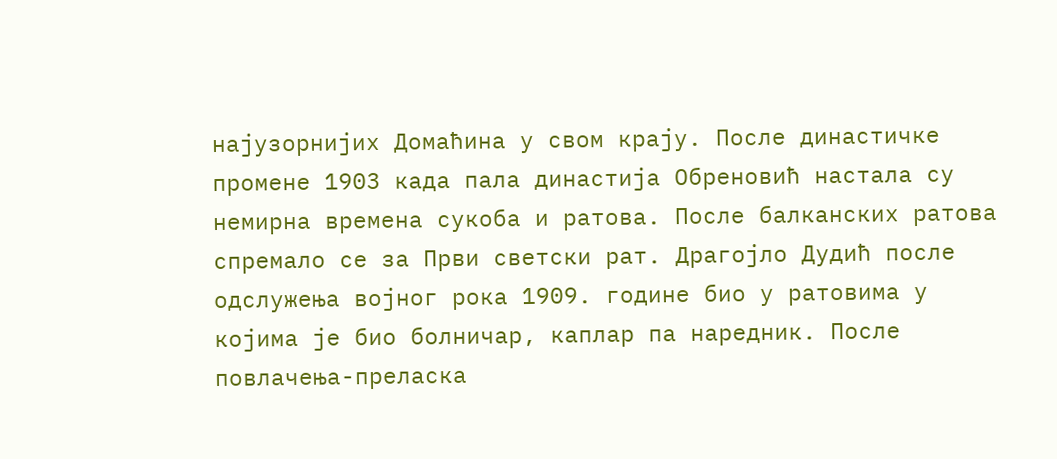најузорнијих Домаћина у свом крају. После династичке промене 1903 када пала династија Обреновић настала су немирна времена сукоба и ратова. После балканских ратова спремало се за Први светски рат. Драгојло Дудић после одслужења војног рока 1909. године био у ратовима у којима је био болничар, каплар па наредник. После повлачења-преласка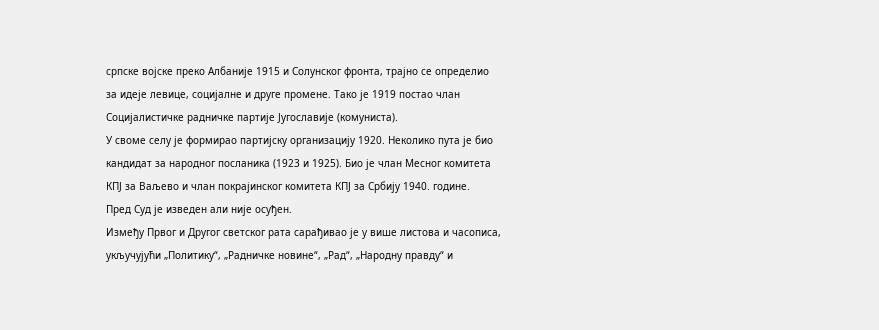српске војске преко Албаније 1915 и Солунског фронта, трајно се определио за идеје левице, социјалне и друге промене. Тако је 1919 постао члан Социјалистичке радничке партије Југославије (комуниста).
У своме селу је формирао партијску организацију 1920. Неколико пута је био кандидат за народног посланика (1923 и 1925). Био је члан Месног комитета КПЈ за Ваљево и члан покрајинског комитета КПЈ за Србију 1940. године.
Пред Суд је изведен али није осуђен.
Између Првог и Другог светског рата сарађивао је у више листова и часописа, укључујући „Политику“, „Радничке новине“, „Рад“, „Народну правду“ и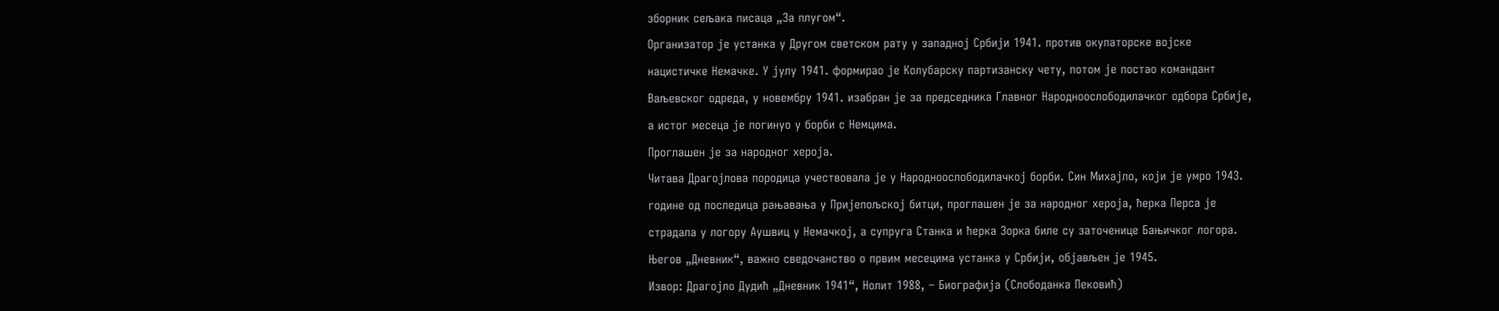зборник сељака писаца „За плугом“.
Организатор је устанка у Другом светском рату у западној Србији 1941. против окупаторске војске нацистичке Немачке. У јулу 1941. формирао је Колубарску партизанску чету, потом је постао командант Ваљевског одреда, у новембру 1941. изабран је за председника Главног Народноослободилачког одбора Србије, а истог месеца је погинуо у борби с Немцима.
Проглашен је за народног хероја.
Читава Драгојлова породица учествовала је у Народноослободилачкој борби. Син Михајло, који је умро 1943. године од последица рањавања у Пријепољској битци, проглашен је за народног хероја, ћерка Перса је страдала у логору Аушвиц у Немачкој, а супруга Станка и ћерка Зорка биле су заточенице Бањичког логора.
Његов „Дневник“, важно сведочанство о првим месецима устанка у Србији, објављен је 1945.
Извор: Драгојло Дудић „Дневник 1941“, Нолит 1988, – Биографија (Слободанка Пековић)